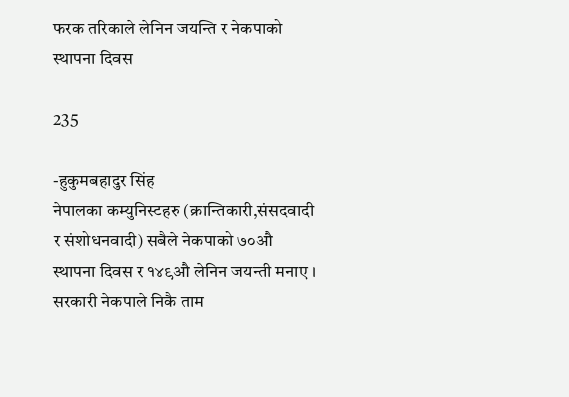फरक तरिकाले लेनिन जयन्ति र नेकपाको स्थापना दिवस

235

-हुकुमबहादुर सिंह
नेपालका कम्युनिस्टहरु (क्रान्तिकारी,संसदवादी र संशोधनवादी) सबैले नेकपाको ७०औ स्थापना दिवस र १४९औ लेनिन जयन्ती मनाए । सरकारी नेकपाले निकै ताम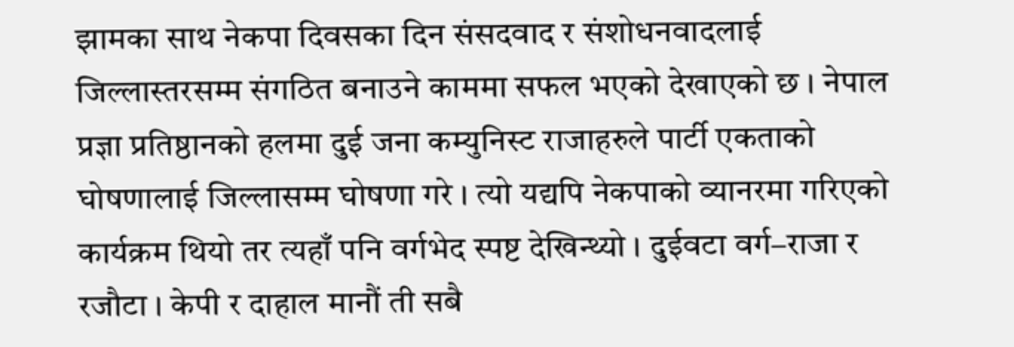झामका साथ नेकपा दिवसका दिन संसदवाद र संशोधनवादलाई जिल्लास्तरसम्म संगठित बनाउने काममा सफल भएको देखाएको छ । नेपाल प्रज्ञा प्रतिष्ठानको हलमा दुई जना कम्युनिस्ट राजाहरुले पार्टी एकताको घोषणालाई जिल्लासम्म घोषणा गरे । त्यो यद्यपि नेकपाको व्यानरमा गरिएको कार्यक्रम थियो तर त्यहाँ पनि वर्गभेद स्पष्ट देखिन्थ्यो । दुईवटा वर्ग–राजा र रजौटा । केपी र दाहाल मानौं ती सबै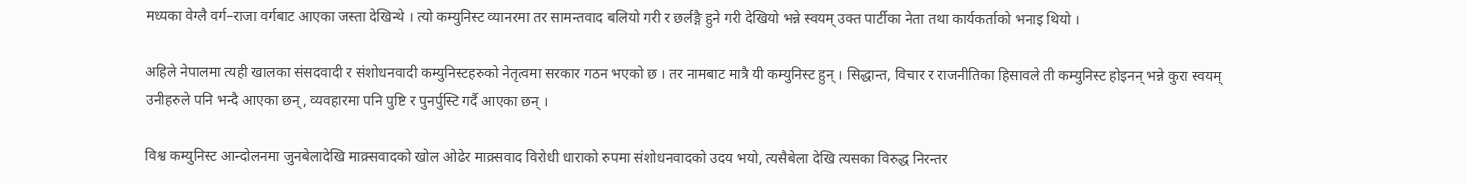मध्यका वेग्लै वर्ग–राजा वर्गबाट आएका जस्ता देखिन्थे । त्यो कम्युनिस्ट व्यानरमा तर सामन्तवाद बलियो गरी र छर्लङ्गै हुने गरी देखियो भन्ने स्वयम् उक्त पार्टीका नेता तथा कार्यकर्ताको भनाइ थियो ।

अहिले नेपालमा त्यही खालका संसदवादी र संशोधनवादी कम्युनिस्टहरुको नेतृत्वमा सरकार गठन भएको छ । तर नामबाट मात्रै यी कम्युनिस्ट हुन् । सिद्धान्त, विचार र राजनीतिका हिसावले ती कम्युनिस्ट होइनन् भन्ने कुरा स्वयम् उनीहरुले पनि भन्दै आएका छन्, व्यवहारमा पनि पुष्टि र पुनर्पुस्टि गर्दै आएका छन् ।

विश्व कम्युनिस्ट आन्दोलनमा जुनबेलादेखि माक्र्सवादको खोल ओढेर माक्र्सवाद विरोधी धाराको रुपमा संशोधनवादको उदय भयो, त्यसैबेला देखि त्यसका विरुद्ध निरन्तर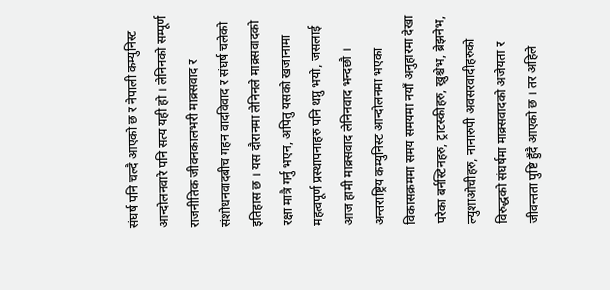संघर्ष पनि चल्दै आएको छ र नेपाली कम्युनिस्ट आन्दोलनवारे पनि सत्य यही हो । लेनिनको सम्पूर्ण राजनीतिक जीवनकालभरी माक्र्सवाद र संशोधनवादबीच गहन वादविवाद र संघर्ष चलेको इतिहास छ । यस दौरानमा लेनिनले माक्र्सवादको रक्षा मात्रै गर्नु भएन, अपितु यसको खजानामा महत्वपूर्ण प्रस्थापनाहरु पनि थप्नु भयो, जसलाई आज हामी माक्र्सवाद लेनिनवाद भन्दछौ । अन्तराष्ट्रिय कम्युनिस्ट आन्दोलनमा भएका विकासक्रममा समय समयमा नयाँ अनुहारमा देखा परेका बर्नस्टिनहरु, ट्राटस्कीहरु, ख्रुश्चेभ, ब्रेझनेभ, ल्युशाओचीहरु, नानारुपी अवसरवादीहरुको विरुद्धको संघर्षमा माक्र्सवादको अजेयता र जीवन्तता पुष्टि हुँदै आएको छ । तर अहिले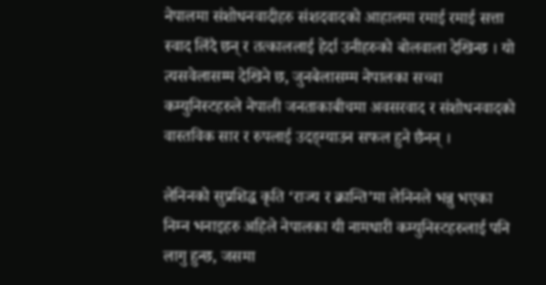नेपालमा संशोधनवादीहरु संशदवादको आहालमा रमाई रमाई सत्ता स्वाद लिंदै छन् र तत्काललाई हेर्दा उनीहरुको बोलवाला देखिन्छ । यो त्यसवेलासम्म देखिने छ, जुनबेलासम्म नेपालका सच्चा कम्युनिस्टहरुले नेपाली जनताकाबीचमा अवसरवाद र संशोधनवादको वास्तविक सार र रुपलाई उदङ्ग्याउन सफल हुने छैनन् ।

लेनिनको सुप्रशिद्ध कृति ‘राज्य र क्रान्ति’मा लेनिनले भन्नु भएका निम्न भनाइहरु अहिले नेपालका यी नामधारी कम्युनिस्टहरुलाई पनि लागु हुन्छ, जसमा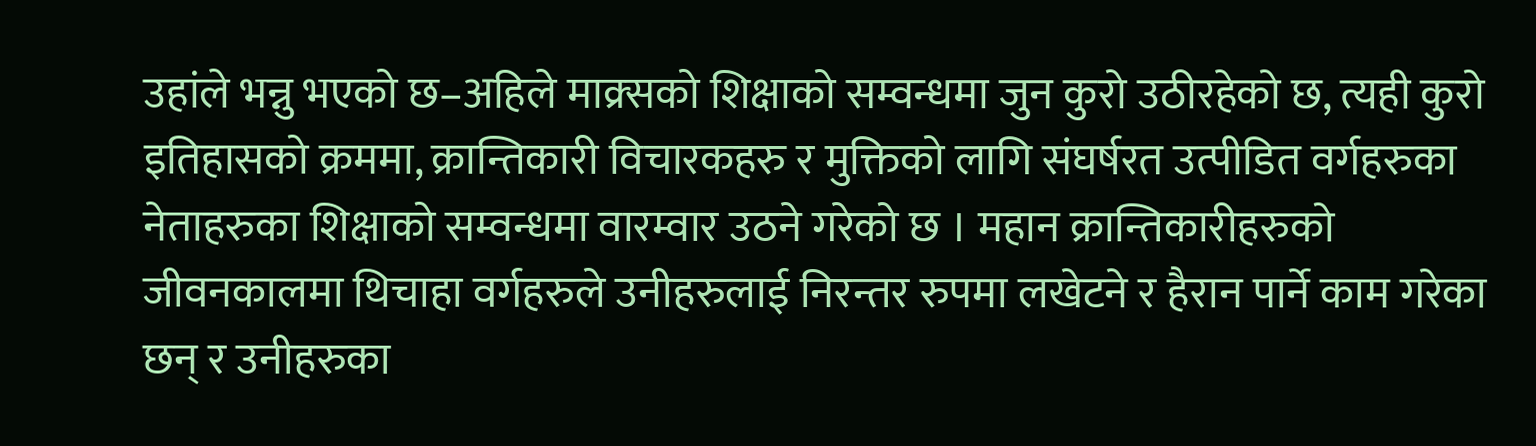उहांले भन्नु भएको छ–अहिले माक्र्सको शिक्षाको सम्वन्धमा जुन कुरो उठीरहेको छ, त्यही कुरो इतिहासको क्रममा, क्रान्तिकारी विचारकहरु र मुक्तिको लागि संघर्षरत उत्पीडित वर्गहरुका नेताहरुका शिक्षाको सम्वन्धमा वारम्वार उठने गरेको छ । महान क्रान्तिकारीहरुको जीवनकालमा थिचाहा वर्गहरुले उनीहरुलाई निरन्तर रुपमा लखेटने र हैरान पार्ने काम गरेका छन् र उनीहरुका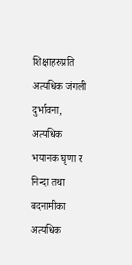शिक्षाहरुप्रति अत्यधिक जंगली दुर्भावना, अत्यधिक भयानक घृणा र निन्दा तथा बदनामीका अत्यधिक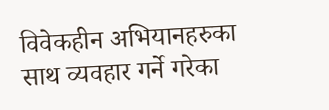विवेकहीन अभियानहरुका साथ व्यवहार गर्ने गरेका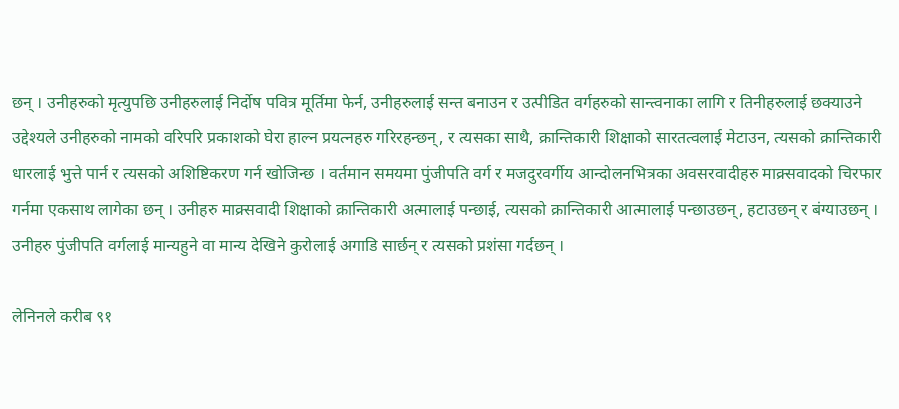छन् । उनीहरुको मृत्युपछि उनीहरुलाई निर्दोष पवित्र मूर्तिमा फेर्न, उनीहरुलाई सन्त बनाउन र उत्पीडित वर्गहरुको सान्त्वनाका लागि र तिनीहरुलाई छक्याउने उद्देश्यले उनीहरुको नामको वरिपरि प्रकाशको घेरा हाल्न प्रयत्नहरु गरिरहन्छन्, र त्यसका साथै, क्रान्तिकारी शिक्षाको सारतत्वलाई मेटाउन, त्यसको क्रान्तिकारी धारलाई भुत्ते पार्न र त्यसको अशिष्टिकरण गर्न खोजिन्छ । वर्तमान समयमा पुंजीपति वर्ग र मजदुरवर्गीय आन्दोलनभित्रका अवसरवादीहरु माक्र्सवादको चिरफार गर्नमा एकसाथ लागेका छन् । उनीहरु माक्र्सवादी शिक्षाको क्रान्तिकारी अत्मालाई पन्छाई, त्यसको क्रान्तिकारी आत्मालाई पन्छाउछन्, हटाउछन् र बंग्याउछन् । उनीहरु पुंजीपति वर्गलाई मान्यहुने वा मान्य देखिने कुरोलाई अगाडि सार्छन् र त्यसको प्रशंसा गर्दछन् ।

लेनिनले करीब ९१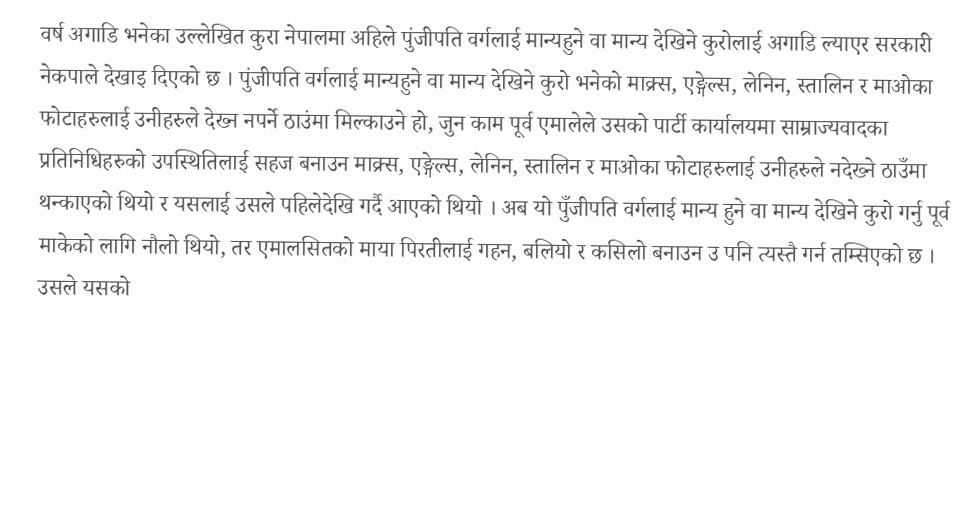वर्ष अगाडि भनेका उल्लेखित कुरा नेपालमा अहिले पुंजीपति वर्गलाई मान्यहुने वा मान्य देखिने कुरोलाई अगाडि ल्याएर सरकारी नेकपाले देखाइ दिएको छ । पुंजीपति वर्गलाई मान्यहुने वा मान्य देखिने कुरो भनेको माक्र्स, एङ्गेल्स, लेनिन, स्तालिन र माओका फोटाहरुलाई उनीहरुले देख्न नपर्ने ठाउंमा मिल्काउने हो, जुन काम पूर्व एमालेले उसको पार्टी कार्यालयमा साम्राज्यवादका प्रतिनिधिहरुको उपस्थितिलाई सहज बनाउन माक्र्स, एङ्गेल्स, लेनिन, स्तालिन र माओका फोटाहरुलाई उनीहरुले नदेख्ने ठाउँमा थन्काएको थियो र यसलाई उसले पहिलेदेखि गर्दै आएको थियो । अब यो पुँजीपति वर्गलाई मान्य हुने वा मान्य देखिने कुरो गर्नु पूर्व माकेको लागि नौलो थियो, तर एमालसितको माया पिरतीलाई गहन, बलियो र कसिलो बनाउन उ पनि त्यस्तै गर्न तम्सिएको छ । उसले यसको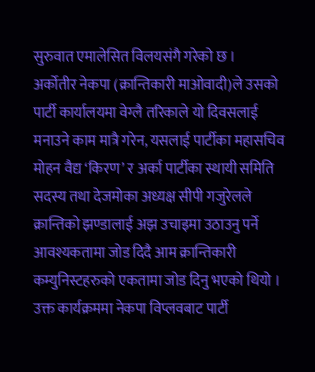सुरुवात एमालेसित विलयसंगै गरेको छ ।
अर्कोतीर नेकपा (क्रान्तिकारी माओवादी)ले उसको पार्टी कार्यालयमा वेग्लै तरिकाले यो दिवसलाई मनाउने काम मात्रै गरेन, यसलाई पार्टीका महासचिव मोहन वैद्य ‘किरण’ र अर्का पार्टीका स्थायी समिति सदस्य तथा देजमोका अध्यक्ष सीपी गजुरेलले क्रान्तिको झण्डालाई अझ उचाइमा उठाउनु पर्ने आवश्यकतामा जोड दिदै आम क्रान्तिकारी कम्युनिस्टहरुको एकतामा जोड दिनु भएको थियो । उक्त कार्यक्रममा नेकपा विप्लवबाट पार्टी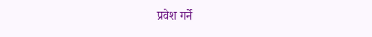प्रवेश गर्ने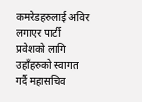कमरेडहरुलाई अविर लगाएर पार्टी प्रवेशको लागि उहाँहरुको स्वागत गर्दै महासचिव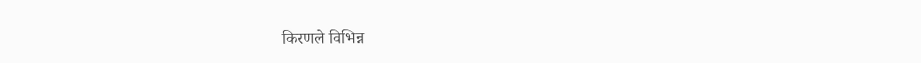किरणले विभिन्न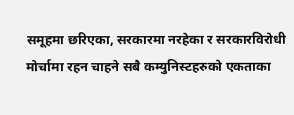समूहमा छरिएका, सरकारमा नरहेका र सरकारविरोधी मोर्चामा रहन चाहने सबै कम्युनिस्टहरुको एकताका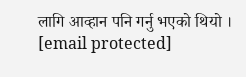लागि आव्हान पनि गर्नु भएको थियो । [email protected]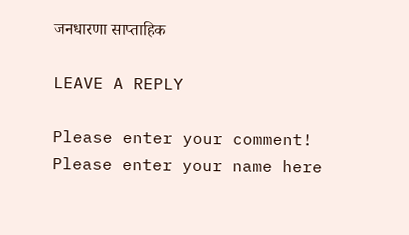जनधारणा साप्ताहिक

LEAVE A REPLY

Please enter your comment!
Please enter your name here